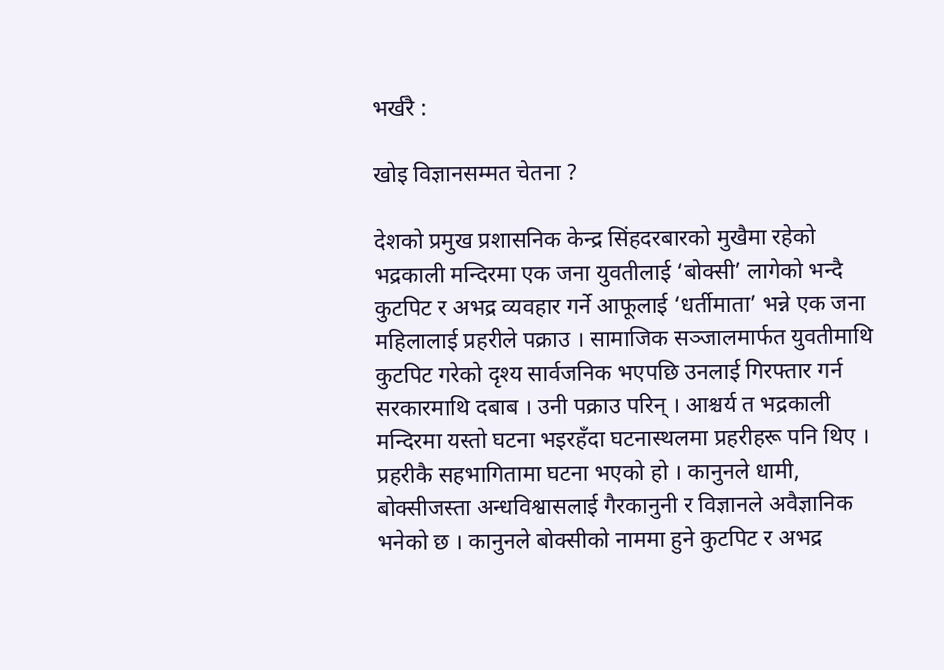भर्खरै :

खोइ विज्ञानसम्मत चेतना ?

देशको प्रमुख प्रशासनिक केन्द्र सिंहदरबारको मुखैमा रहेको भद्रकाली मन्दिरमा एक जना युवतीलाई ‘बोक्सी’ लागेको भन्दै कुटपिट र अभद्र व्यवहार गर्ने आफूलाई ‘धर्तीमाता’ भन्ने एक जना महिलालाई प्रहरीले पक्राउ । सामाजिक सञ्जालमार्फत युवतीमाथि कुटपिट गरेको दृश्य सार्वजनिक भएपछि उनलाई गिरफ्तार गर्न सरकारमाथि दबाब । उनी पक्राउ परिन् । आश्चर्य त भद्रकाली मन्दिरमा यस्तो घटना भइरहँदा घटनास्थलमा प्रहरीहरू पनि थिए । प्रहरीकै सहभागितामा घटना भएको हो । कानुनले धामी, बोक्सीजस्ता अन्धविश्वासलाई गैरकानुनी र विज्ञानले अवैज्ञानिक भनेको छ । कानुनले बोक्सीको नाममा हुने कुटपिट र अभद्र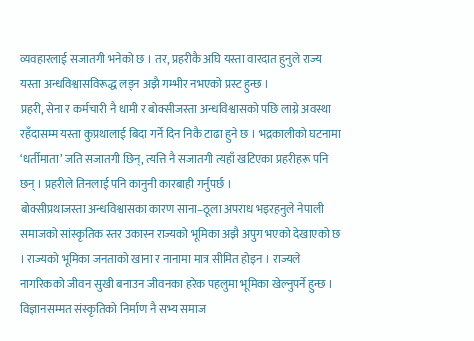व्यवहारलाई सजातगी भनेको छ । तर, प्रहरीकै अघि यस्ता वारदात हुनुले राज्य यस्ता अन्धविश्वासविरूद्ध लड्न अझै गम्भीर नभएको प्रस्ट हुन्छ ।
प्रहरी, सेना र कर्मचारी नै धामी र बोक्सीजस्ता अन्धविश्वासको पछि लाग्ने अवस्था रहँदासम्म यस्ता कुप्रथालाई बिदा गर्ने दिन निकै टाढा हुने छ । भद्रकालीको घटनामा ‘धर्तीमाता’ जति सजातगी छिन्, त्यत्ति नै सजातगी त्यहाँ खटिएका प्रहरीहरू पनि छन् । प्रहरीले तिनलाई पनि कानुनी कारबाही गर्नुपर्छ ।
बोक्सीप्रथाजस्ता अन्धविश्वासका कारण साना–ठूला अपराध भइरहनुले नेपाली समाजको सांस्कृतिक स्तर उकास्न राज्यको भूमिका अझै अपुग भएको देखाएको छ । राज्यको भूमिका जनताको खाना र नानामा मात्र सीमित होइन । राज्यले नागरिकको जीवन सुखी बनाउन जीवनका हरेक पहलुमा भूमिका खेल्नुपर्ने हुन्छ । विज्ञानसम्मत संस्कृतिको निर्माण नै सभ्य समाज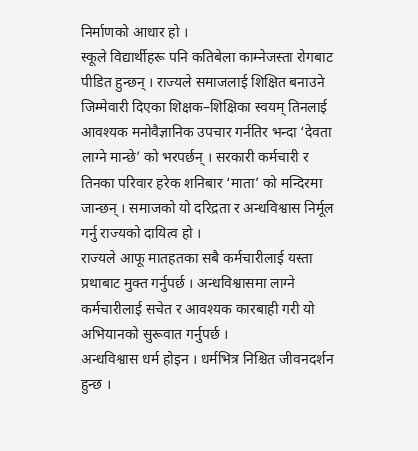निर्माणको आधार हो ।
स्कूले विद्यार्थीहरू पनि कतिबेला काम्नेजस्ता रोगबाट पीडित हुन्छन् । राज्यले समाजलाई शिक्षित बनाउने जिम्मेवारी दिएका शिक्षक–शिक्षिका स्वयम् तिनलाई आवश्यक मनोवैज्ञानिक उपचार गर्नतिर भन्दा ‘देवता लाग्ने मान्छे’ को भरपर्छन् । सरकारी कर्मचारी र तिनका परिवार हरेक शनिबार ‘माता’ को मन्दिरमा जान्छन् । समाजको यो दरिद्रता र अन्धविश्वास निर्मूल गर्नु राज्यको दायित्व हो ।
राज्यले आफू मातहतका सबै कर्मचारीलाई यस्ता प्रथाबाट मुक्त गर्नुपर्छ । अन्धविश्वासमा लाग्ने कर्मचारीलाई सचेत र आवश्यक कारबाही गरी यो अभियानको सुरूवात गर्नुपर्छ ।
अन्धविश्वास धर्म होइन । धर्मभित्र निश्चित जीवनदर्शन हुन्छ ।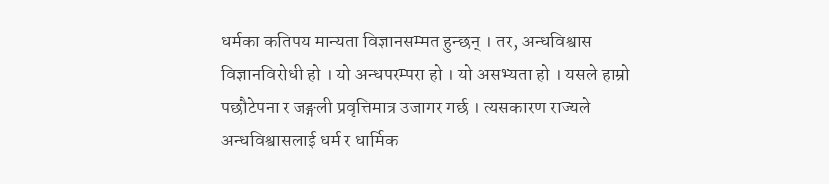धर्मका कतिपय मान्यता विज्ञानसम्मत हुन्छन् । तर, अन्धविश्वास विज्ञानविरोधी हो । यो अन्धपरम्परा हो । यो असभ्यता हो । यसले हाम्रो पछौटेपना र जङ्गली प्रवृत्तिमात्र उजागर गर्छ । त्यसकारण राज्यले अन्धविश्वासलाई धर्म र धार्मिक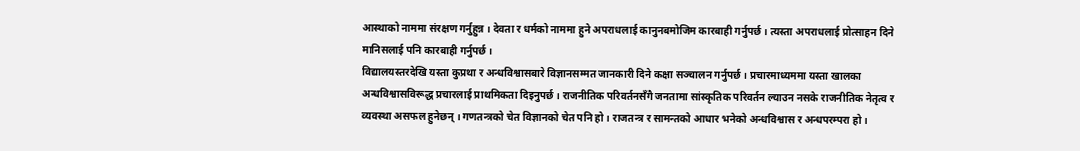आस्थाको नाममा संरक्षण गर्नुहुन्न । देवता र धर्मको नाममा हुने अपराधलाई कानुनबमोजिम कारबाही गर्नुपर्छ । त्यस्ता अपराधलाई प्रोत्साहन दिने मानिसलाई पनि कारबाही गर्नुपर्छ ।
विद्यालयस्तरदेखि यस्ता कुप्रथा र अन्धविश्वासबारे विज्ञानसम्मत जानकारी दिने कक्षा सञ्चालन गर्नुपर्छ । प्रचारमाध्यममा यस्ता खालका अन्धविश्वासविरूद्ध प्रचारलाई प्राथमिकता दिइनुपर्छ । राजनीतिक परिवर्तनसँगै जनतामा सांस्कृतिक परिवर्तन ल्याउन नसके राजनीतिक नेतृत्व र व्यवस्था असफल हुनेछन् । गणतन्त्रको चेत विज्ञानको चेत पनि हो । राजतन्त्र र सामन्तको आधार भनेको अन्धविश्वास र अन्धपरम्परा हो ।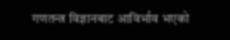गणतन्त्र विज्ञानबाट आविर्भाव भएको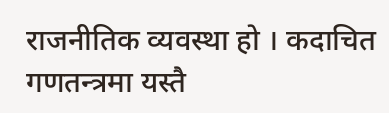राजनीतिक व्यवस्था हो । कदाचित गणतन्त्रमा यस्तै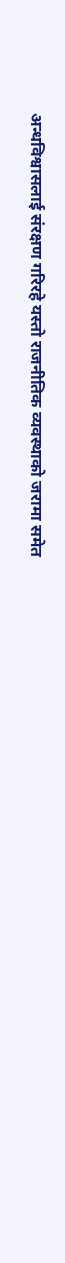अन्धविश्वासलाई संरक्षण गरिरहे यस्तो राजनीतिक व्यवस्थाको जरामा समेत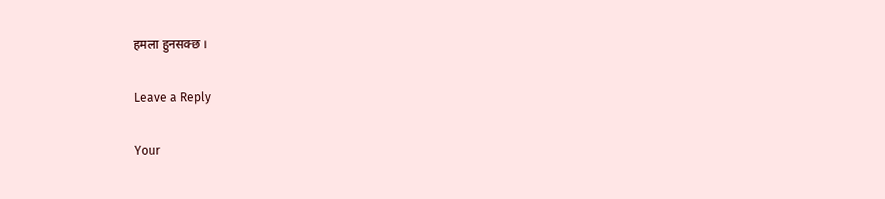हमला हुनसक्छ ।

Leave a Reply

Your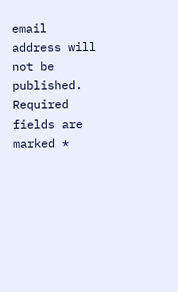email address will not be published. Required fields are marked *